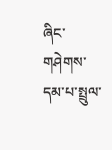ཞིང་གཤེགས་དམ་པ་སྤྲུལ་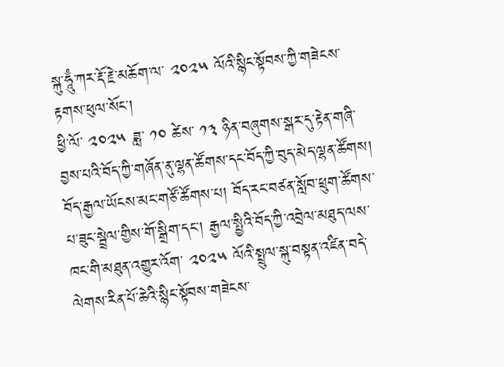སྐུ་ཧཱུྃ་ཀར་རྡོ་རྗེ་མཆོག་ལ་ ༢༠༢༥ ལོའི་སྙིང་སྟོབས་ཀྱི་གཟེངས་རྟགས་ཕུལ་སོང་།
ཕྱི་ལོ་ ༢༠༢༥ ཟླ་ ༡༠ ཚེས་ ༡༣ ཉིན་བཞུགས་སྒར་དུ་རྟེན་གཞི་བྱས་པའི་བོད་ཀྱི་གཞོན་ནུ་ལྷན་ཚོགས་དང་བོད་ཀྱི་བུད་མེད་ལྷན་ཚོགས། བོད་རྒྱལ་ཡོངས་མང་གཙོ་ཚོགས་པ། བོད་རང་བཙན་སློབ་ཕྲུག་ཚོགས་པ་ཟུང་སྦྲེལ་གྱིས་གོ་སྒྲིག་དང་། རྒྱལ་སྤྱིའི་བོད་ཀྱི་འབྲེལ་མཐུད་ལས་ཁང་གི་མཐུན་འགྱུར་འོག་ ༢༠༢༥ ལོའི་སྤྲུལ་སྐུ་བསྟན་འཛིན་བདེ་ལེགས་རིན་པོ་ཆེའི་སྙིང་སྟོབས་གཟེངས་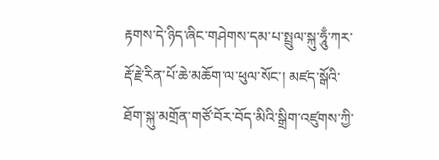རྟགས་དེ་ཉིད་ཞིང་གཤེགས་དམ་པ་སྤྲུལ་སྐུ་ཧཱུྃ་ཀར་རྡོ་རྗེ་རིན་པོ་ཆེ་མཆོག་ལ་ཕུལ་སོང་། མཛད་སྒོའི་ཐོག་སྐུ་མགྲོན་གཙོ་བོར་བོད་མིའི་སྒྲིག་འཛུགས་ཀྱི་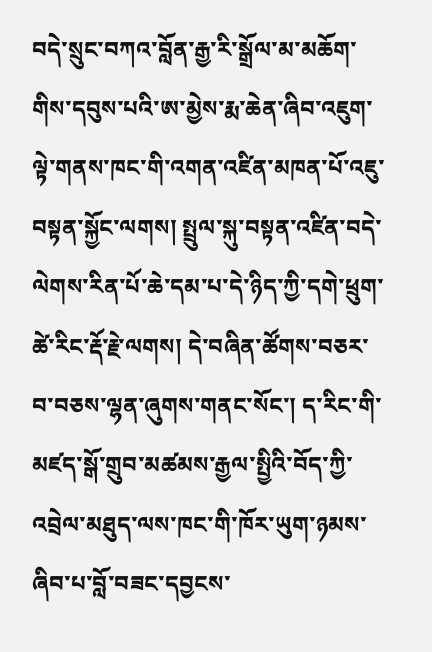བདེ་སྲུང་བཀའ་བློན་རྒྱ་རི་སྒྲོལ་མ་མཆོག་གིས་དབུས་པའི་ཨ་མྱེས་རྨ་ཆེན་ཞིབ་འཇུག་ལྟེ་གནས་ཁང་གི་འགན་འཛིན་མཁན་པོ་འཇུ་བསྟན་སྐྱོང་ལགས། སྤྲུལ་སྐུ་བསྟན་འཛིན་བདེ་ལེགས་རིན་པོ་ཆེ་དམ་པ་དེ་ཉིད་ཀྱི་དགེ་ཕྲུག་ཚེ་རིང་རྡོ་རྗེ་ལགས། དེ་བཞིན་ཚོགས་བཅར་བ་བཅས་ལྷན་ཞུགས་གནང་སོང་། ད་རིང་གི་མཛད་སྒོ་གྲུབ་མཚམས་རྒྱལ་སྤྱིའི་བོད་ཀྱི་འབྲེལ་མཐུད་ལས་ཁང་གི་ཁོར་ཡུག་ཉམས་ཞིབ་པ་བློ་བཟང་དབྱངས་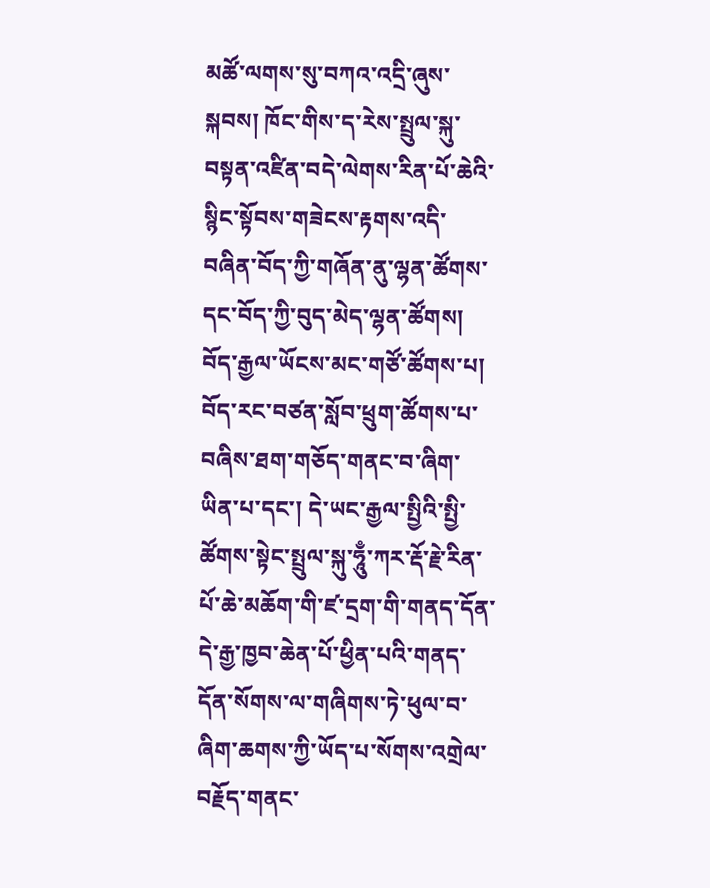མཚོ་ལགས་སུ་བཀའ་འདྲི་ཞུས་སྐབས། ཁོང་གིས་ད་རེས་སྤྲུལ་སྐུ་བསྟན་འཛིན་བདེ་ལེགས་རིན་པོ་ཆེའི་སྙིང་སྟོབས་གཟེངས་རྟགས་འདི་བཞིན་བོད་ཀྱི་གཞོན་ནུ་ལྷན་ཚོགས་དང་བོད་ཀྱི་བུད་མེད་ལྷན་ཚོགས། བོད་རྒྱལ་ཡོངས་མང་གཙོ་ཚོགས་པ། བོད་རང་བཙན་སློབ་ཕྲུག་ཚོགས་པ་བཞིས་ཐག་གཅོད་གནང་བ་ཞིག་ཡིན་པ་དང་། དེ་ཡང་རྒྱལ་སྤྱིའི་སྤྱི་ཚོགས་སྟེང་སྤྲུལ་སྐུ་ཧཱུྃ་ཀར་རྡོ་རྗེ་རིན་པོ་ཆེ་མཆོག་གི་ཛ་དྲག་གི་གནད་དོན་དེ་རྒྱ་ཁྱབ་ཆེན་པོ་ཕྱིན་པའི་གནད་དོན་སོགས་ལ་གཞིགས་ཏེ་ཕུལ་བ་ཞིག་ཆགས་ཀྱི་ཡོད་པ་སོགས་འགྲེལ་བརྗོད་གནང་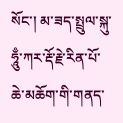སོང་། མ་ཟད་སྤྲུལ་སྐུ་ཧཱུྃ་ཀར་རྡོ་རྗེ་རིན་པོ་ཆེ་མཆོག་གི་གནད་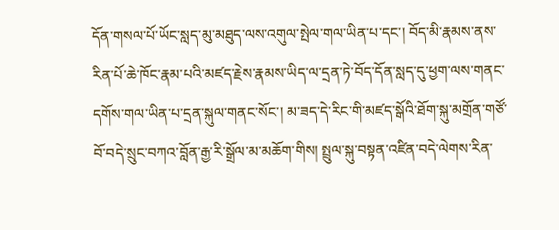དོན་གསལ་པོ་ཡོང་སླད་མུ་མཐུད་ལས་འགུལ་སྤེལ་གལ་ཡིན་པ་དང་། བོད་མི་རྣམས་ནས་རིན་པོ་ཆེ་ཁོང་རྣམ་པའི་མཛད་རྗེས་རྣམས་ཡིད་ལ་དྲན་ཏེ་བོད་དོན་སླད་དུ་ཕྱག་ལས་གནང་དགོས་གལ་ཡིན་པ་དྲན་སྐུལ་གནང་སོང་། མ་ཟད་དེ་རིང་གི་མཛད་སྒོའི་ཐོག་སྐུ་མགྲོན་གཙོ་བོ་བདེ་སྲུང་བཀའ་བློན་རྒྱ་རི་སྒྲོལ་མ་མཆོག་གིས། སྤྲུལ་སྐུ་བསྟན་འཛིན་བདེ་ལེགས་རིན་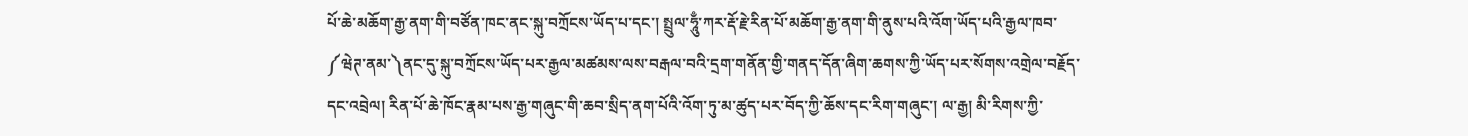པོ་ཆེ་མཆོག་རྒྱ་ནག་གི་བཙོན་ཁང་ནང་སྐུ་བཀྲོངས་ཡོད་པ་དང་། སྤྲུལ་ཧཱུྃ་ཀར་རྡོ་རྗེ་རིན་པོ་མཆོག་རྒྱ་ནག་གི་ནུས་པའི་འོག་ཡོད་པའི་རྒྱལ་ཁབ་ ༼ཝེཊ་ནམ་༽ནང་དུ་སྐུ་བཀྲོངས་ཡོད་པར་རྒྱལ་མཚམས་ལས་བརྒལ་བའི་དྲག་གནོན་གྱི་གནད་དོན་ཞིག་ཆགས་ཀྱི་ཡོད་པར་སོགས་འགྲེལ་བརྗོད་དང་འབྲེལ། རིན་པོ་ཆེ་ཁོང་རྣམ་པས་རྒྱ་གཞུང་གི་ཆབ་སྲིད་ནག་པོའི་འོག་ཏུ་མ་ཚུད་པར་བོད་ཀྱི་ཆོས་དང་རིག་གཞུང་། ལ་རྒྱ། མི་རིགས་ཀྱི་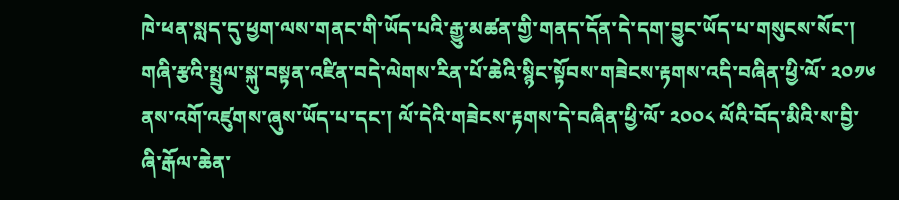ཁེ་ཕན་སླད་དུ་ཕྱག་ལས་གནང་གི་ཡོད་པའི་རྒྱུ་མཚན་གྱི་གནད་དོན་དེ་དག་བྱུང་ཡོད་པ་གསུངས་སོང་། གཞི་རྩའི་སྤྲུལ་སྐུ་བསྟན་འཛིན་བདེ་ལེགས་རིན་པོ་ཆེའི་སྙིང་སྟོབས་གཟེངས་རྟགས་འདི་བཞིན་ཕྱི་ལོ་ ༢༠༡༦ ནས་འགོ་འཛུགས་ཞུས་ཡོད་པ་དང་། ལོ་དེའི་གཟེངས་རྟགས་དེ་བཞིན་ཕྱི་ལོ་ ༢༠༠༨ ལོའི་བོད་མིའི་ས་བྱི་ཞི་རྒོལ་ཆེན་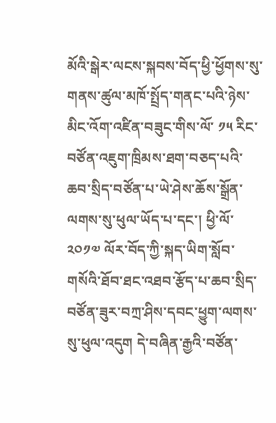མོའི་སྒེར་ལངས་སྐབས་བོད་ཕྱི་ཕྱོགས་སུ་གནས་ཚུལ་མཁོ་སྤྲོད་གནང་པའི་ཉེས་མིང་འོག་འཛིན་བཟུང་གིས་ལོ་ ༡༥ རིང་བཙོན་འཇུག་ཁྲིམས་ཐག་བཅད་པའི་ཆབ་སྲིད་བཙོན་པ་ཡེ་ཤེས་ཆོས་སྒྲོན་ལགས་སུ་ཕུལ་ཡོད་པ་དང་། ཕྱི་ལོ་ ༢༠༡༧ ལོར་བོད་ཀྱི་སྐད་ཡིག་སློབ་གསོའི་ཐོབ་ཐང་འཐབ་རྩོད་པ་ཆབ་སྲིད་བཙོན་ཟུར་བཀྲ་ཤིས་དབང་ཕྱུག་ལགས་སུ་ཕུལ་འདུག དེ་བཞིན་རྒྱའི་བཙོན་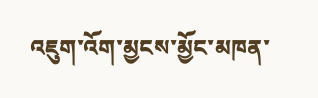འཇུག་འོག་མྱངས་མྱོང་མཁན་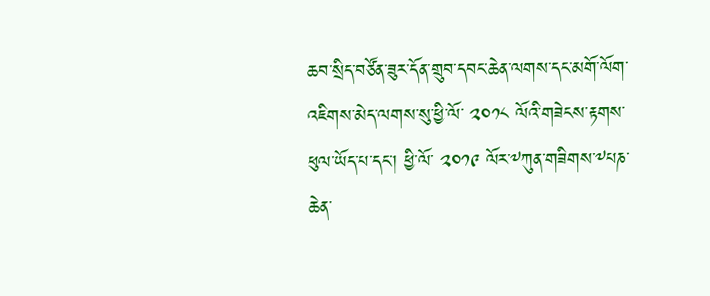ཆབ་སྲིད་བཙོན་ཟུར་དོན་གྲུབ་དབང་ཆེན་ལགས་དང་མགོ་ལོག་འཇིགས་མེད་ལགས་སུ་ཕྱི་ལོ་ ༢༠༡༨ ལོའི་གཟེངས་རྟགས་ཕུལ་ཡོད་པ་དང་། ཕྱི་ལོ་ ༢༠༡༩ ལོར་༸ཀུན་གཟིགས་༸པཎ་ཆེན་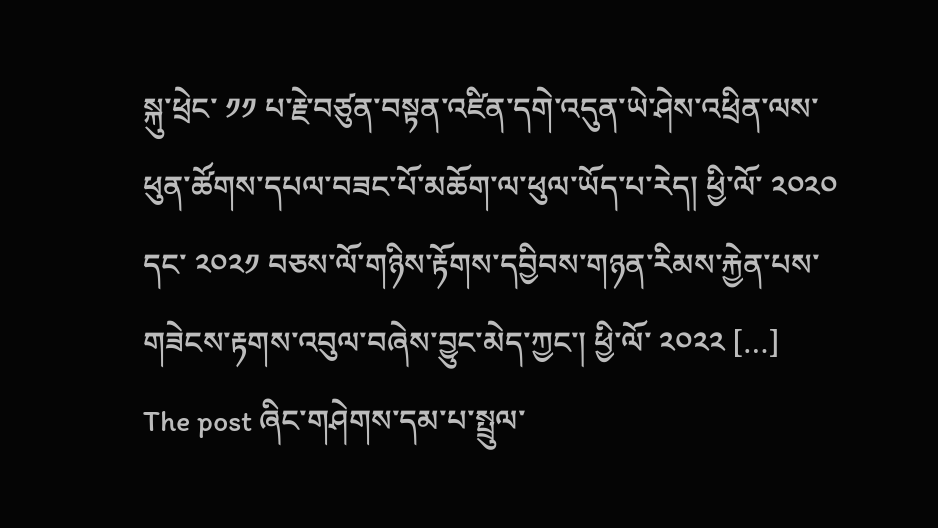སྐུ་ཕྲེང་ ༡༡ པ་རྗེ་བཙུན་བསྟན་འཛིན་དགེ་འདུན་ཡེ་ཤེས་འཕྲིན་ལས་ཕུན་ཚོགས་དཔལ་བཟང་པོ་མཆོག་ལ་ཕུལ་ཡོད་པ་རེད། ཕྱི་ལོ་ ༢༠༢༠ དང་ ༢༠༢༡ བཅས་ལོ་གཉིས་རྟོགས་དབྱིབས་གཉན་རིམས་རྐྱེན་པས་གཟེངས་རྟགས་འབུལ་བཞེས་བྱུང་མེད་ཀྱང་། ཕྱི་ལོ་ ༢༠༢༢ […]
The post ཞིང་གཤེགས་དམ་པ་སྤྲུལ་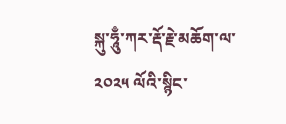སྐུ་ཧཱུྃ་ཀར་རྡོ་རྗེ་མཆོག་ལ་ ༢༠༢༥ ལོའི་སྙིང་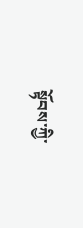སྟོབས་ཀྱི་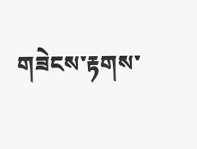གཟེངས་རྟགས་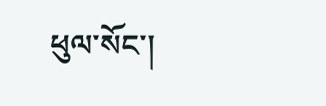ཕུལ་སོང་།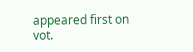appeared first on vot.